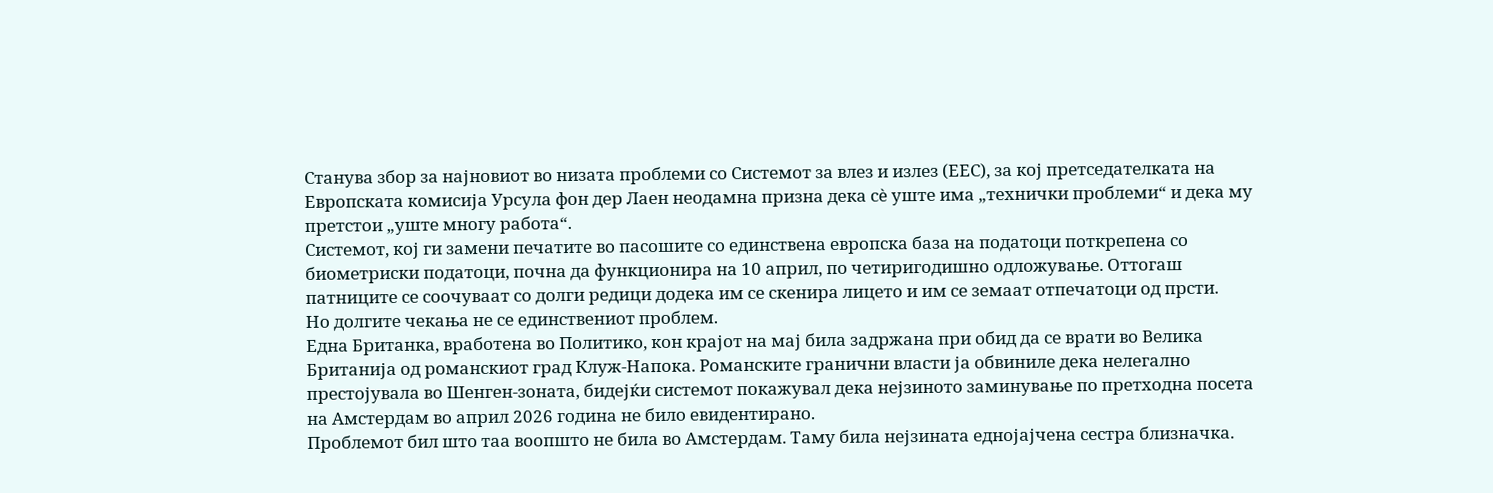Станува збор за најновиот во низата проблеми со Системот за влез и излез (ЕЕС), за кој претседателката на Европската комисија Урсула фон дер Лаен неодамна призна дека сè уште има „технички проблеми“ и дека му претстои „уште многу работа“.
Системот, кој ги замени печатите во пасошите со единствена европска база на податоци поткрепена со биометриски податоци, почна да функционира на 10 април, по четиригодишно одложување. Оттогаш патниците се соочуваат со долги редици додека им се скенира лицето и им се земаат отпечатоци од прсти.
Но долгите чекања не се единствениот проблем.
Една Британка, вработена во Политико, кон крајот на мај била задржана при обид да се врати во Велика Британија од романскиот град Клуж-Напока. Романските гранични власти ја обвиниле дека нелегално престојувала во Шенген-зоната, бидејќи системот покажувал дека нејзиното заминување по претходна посета на Амстердам во април 2026 година не било евидентирано.
Проблемот бил што таа воопшто не била во Амстердам. Таму била нејзината еднојајчена сестра близначка.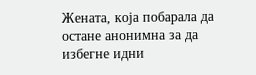Жената, која побарала да остане анонимна за да избегне идни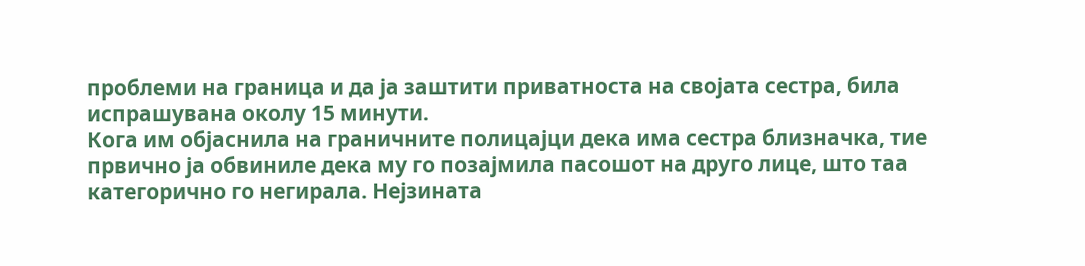проблеми на граница и да ја заштити приватноста на својата сестра, била испрашувана околу 15 минути.
Кога им објаснила на граничните полицајци дека има сестра близначка, тие првично ја обвиниле дека му го позајмила пасошот на друго лице, што таа категорично го негирала. Нејзината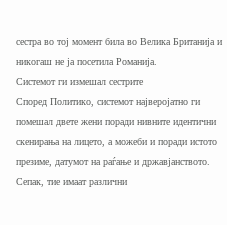сестра во тој момент била во Велика Британија и никогаш не ја посетила Романија.
Системот ги измешал сестрите
Според Политико, системот најверојатно ги помешал двете жени поради нивните идентични скенирања на лицето, а можеби и поради истото презиме, датумот на раѓање и државјанството. Сепак, тие имаат различни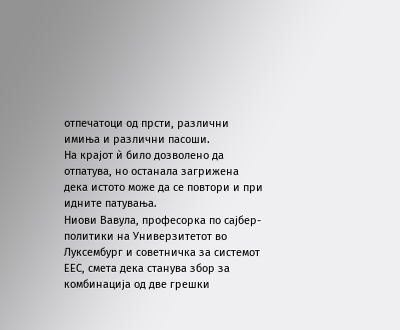отпечатоци од прсти, различни имиња и различни пасоши.
На крајот ѝ било дозволено да отпатува, но останала загрижена дека истото може да се повтори и при идните патувања.
Ниови Вавула, професорка по сајбер-политики на Универзитетот во Луксембург и советничка за системот ЕЕС, смета дека станува збор за комбинација од две грешки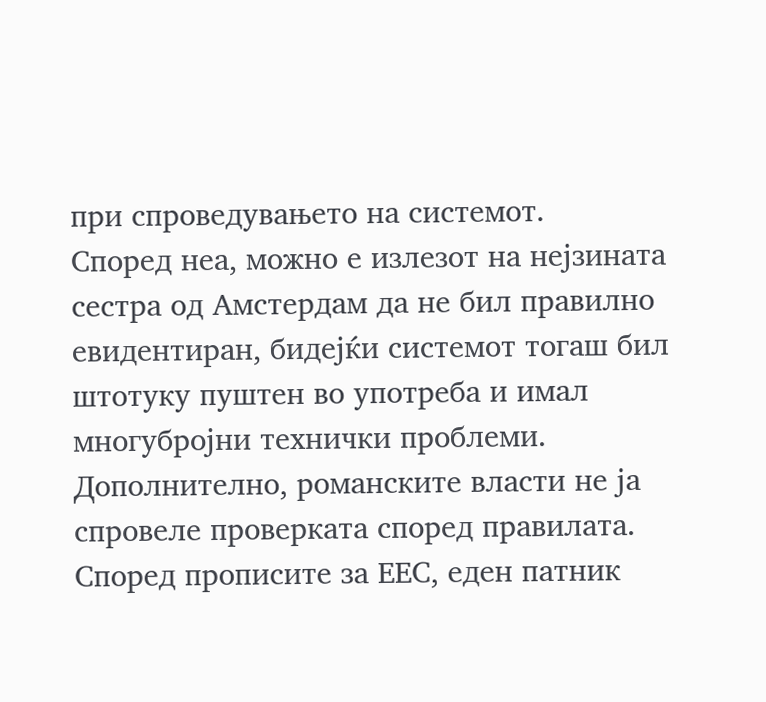при спроведувањето на системот.
Според неа, можно е излезот на нејзината сестра од Амстердам да не бил правилно евидентиран, бидејќи системот тогаш бил штотуку пуштен во употреба и имал многубројни технички проблеми.
Дополнително, романските власти не ја спровеле проверката според правилата.
Според прописите за ЕЕС, еден патник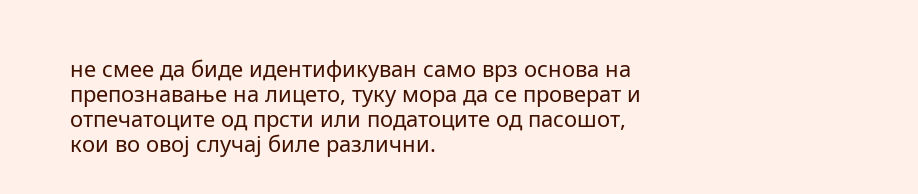не смее да биде идентификуван само врз основа на препознавање на лицето, туку мора да се проверат и отпечатоците од прсти или податоците од пасошот, кои во овој случај биле различни.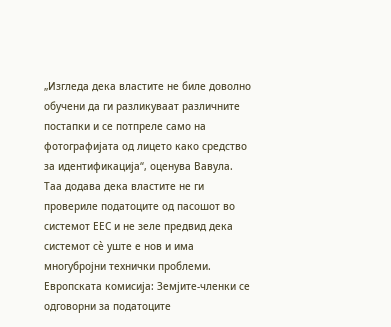„Изгледа дека властите не биле доволно обучени да ги разликуваат различните постапки и се потпреле само на фотографијата од лицето како средство за идентификација“, оценува Вавула.
Таа додава дека властите не ги провериле податоците од пасошот во системот ЕЕС и не зеле предвид дека системот сè уште е нов и има многубројни технички проблеми.
Европската комисија: Земјите-членки се одговорни за податоците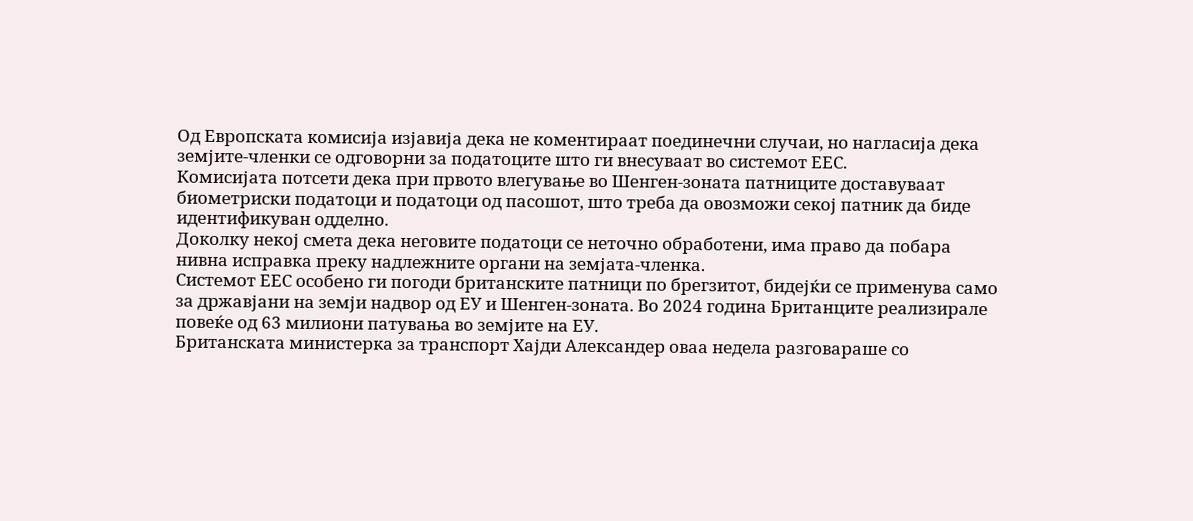Од Европската комисија изјавија дека не коментираат поединечни случаи, но нагласија дека земјите-членки се одговорни за податоците што ги внесуваат во системот ЕЕС.
Комисијата потсети дека при првото влегување во Шенген-зоната патниците доставуваат биометриски податоци и податоци од пасошот, што треба да овозможи секој патник да биде идентификуван одделно.
Доколку некој смета дека неговите податоци се неточно обработени, има право да побара нивна исправка преку надлежните органи на земјата-членка.
Системот ЕЕС особено ги погоди британските патници по брегзитот, бидејќи се применува само за државјани на земји надвор од ЕУ и Шенген-зоната. Во 2024 година Британците реализирале повеќе од 63 милиони патувања во земјите на ЕУ.
Британската министерка за транспорт Хајди Александер оваа недела разговараше со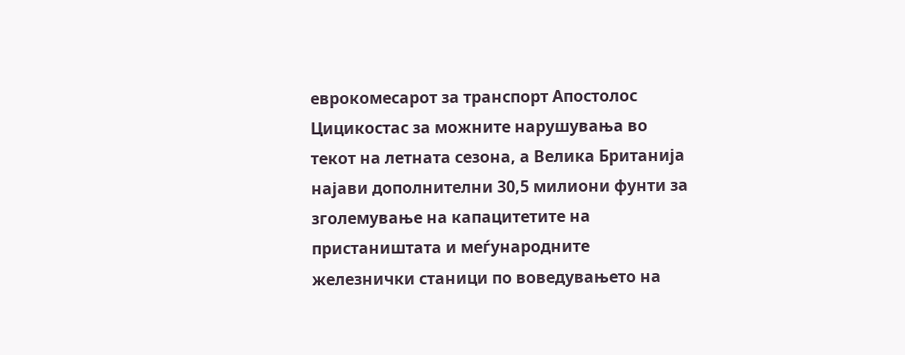еврокомесарот за транспорт Апостолос Цицикостас за можните нарушувања во текот на летната сезона, а Велика Британија најави дополнителни 30,5 милиони фунти за зголемување на капацитетите на пристаништата и меѓународните железнички станици по воведувањето на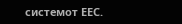системот ЕЕС.